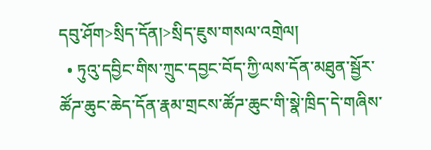དབུ་ཤོག>སྲིད་དོན།>སྲིད་ཇུས་གསལ་འགྲེལ།
  • ཏུའུ་དབྱིང་གིས་ཀྲུང་དབྱང་བོད་ཀྱི་ལས་དོན་མཐུན་སྦྱོར་ཚོཌ་ཆུང་ཆེད་དོན་རྣམ་གྲངས་ཚོཌ་ཆུང་གི་སྣེ་ཁྲིད་དེ་གཞིས་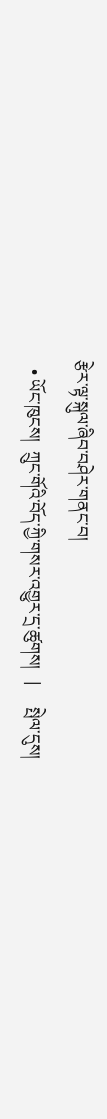རྩེར་ལྟ་སྐུལ་ཞིབ་བཤེར་གནང་བ།
  • ཡོང་ཁུངས།  ཀྲུང་གོའི་བོད་ཀྱི་གསར་འགྱུར་དྲ་ཚུགས།   |     སྤེལ་དུས།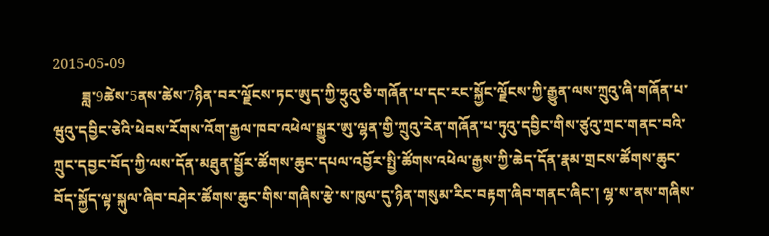2015-05-09
        ཟླ་9ཚེས་5ནས་ཚེས་7ཉིན་བར་ལྗོངས་ཏང་ཨུད་ཀྱི་ཧྲུའུ་ཅི་གཞོན་པ་དང་རང་སྐྱོང་ལྗོངས་ཀྱི་རྒྱུན་ལས་ཀྲུའུ་ཞི་གཞོན་པ་ཝུའུ་དབྱིང་ཅེའི་ཕེབས་རོགས་འོག་རྒྱལ་ཁབ་འཕེལ་སྒྱུར་ཨུ་ལྷན་གྱི་ཀྲུའུ་རེན་གཞོན་པ་ཏུའུ་དབྱིང་གིས་ཙུའུ་ཀྲང་གནང་བའི་ཀྲུང་དབྱང་བོད་ཀྱི་ལས་དོན་མཐུན་སྦྱོར་ཚོགས་ཆུང་དཔལ་འབྱོར་སྤྱི་ཚོགས་འཕེལ་རྒྱས་ཀྱི་ཆེད་དོན་རྣམ་གྲངས་ཚོགས་ཆུང་བོད་སྐྱོད་ལྟ་སྐུལ་ཞིབ་བཤེར་ཚོགས་ཆུང་གིས་གཞིས་རྩེ་ས་ཁུལ་དུ་ཉིན་གསུམ་རིང་བརྟག་ཞིབ་གནང་ཞིང་། ལྷ་ས་ནས་གཞིས་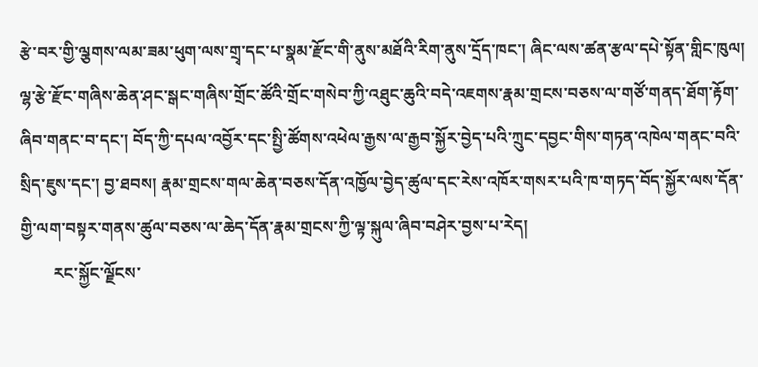རྩེ་བར་གྱི་ལྕགས་ལམ་ཟམ་ཕུག་ལས་གྲྭ་དང་པ་སྣམ་རྫོང་གི་ནུས་མཐོའི་རིག་ནུས་དྲོད་ཁང་། ཞིང་ལས་ཚན་རྩལ་དཔེ་སྟོན་གླིང་ཁུལ། ལྷ་རྩེ་རྫོང་གཞིས་ཆེན་ཤང་སྒང་གཞིས་གྲོང་ཚོའི་གྲོང་གསེབ་ཀྱི་འཐུང་ཆུའི་བདེ་འཇགས་རྣམ་གྲངས་བཅས་ལ་གཙོ་གནད་ཐོག་རྟོག་ཞིབ་གནང་བ་དང་། བོད་ཀྱི་དཔལ་འབྱོར་དང་སྤྱི་ཚོགས་འཕེལ་རྒྱས་ལ་རྒྱབ་སྐྱོར་བྱེད་པའི་ཀྲུང་དབྱང་གིས་གཏན་འཁེལ་གནང་བའི་སྲིད་ཇུས་དང་། བྱ་ཐབས། རྣམ་གྲངས་གལ་ཆེན་བཅས་དོན་འཁྱོལ་བྱེད་ཚུལ་དང་རེས་འཁོར་གསར་པའི་ཁ་གཏད་བོད་སྐྱོར་ལས་དོན་གྱི་ལག་བསྟར་གནས་ཚུལ་བཅས་ལ་ཆེད་དོན་རྣམ་གྲངས་ཀྱི་ལྟ་སྐུལ་ཞིབ་བཤེར་བྱས་པ་རེད།
        རང་སྐྱོང་ལྗོངས་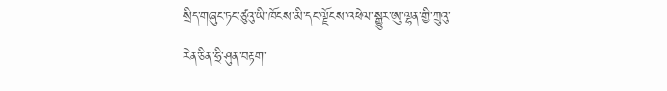སྲིད་གཞུང་ཏང་ཙུའུ་ཡི་ཁོངས་མི་དང་ལྗོངས་འཕེལ་སྒྱུར་ཨུ་ལྷན་གྱི་ཀྲུའུ་རེན་ཅིན་ཧྲི་ཤུན་བརྟག་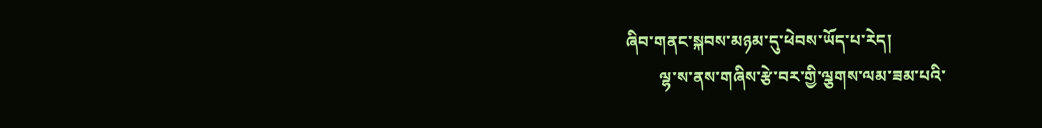ཞིབ་གནང་སྐབས་མཉམ་དུ་ཕེབས་ཡོད་པ་རེད།
        ལྷ་ས་ནས་གཞིས་རྩེ་བར་གྱི་ལྕགས་ལམ་ཟམ་པའི་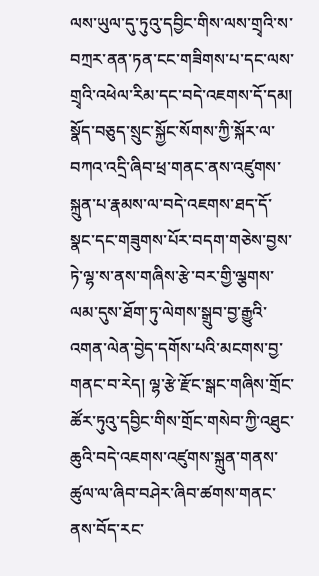ལས་ཡུལ་དུ་ཏུའུ་དབྱིང་གིས་ལས་གྲྭའི་ས་བཀྲར་ནན་ཏན་ངང་གཟིགས་པ་དང་ལས་གྲྭའི་འཕེལ་རིམ་དང་བདེ་འཇགས་དོ་དམ། སྣོད་བཅུད་སྲུང་སྐྱོང་སོགས་ཀྱི་སྐོར་ལ་བཀའ་འདྲི་ཞིབ་ཕྲ་གནང་ནས་འཛུགས་སྐྲུན་པ་རྣམས་ལ་བདེ་འཇགས་ཐད་དོ་སྣང་དང་གཟུགས་པོར་བདག་གཅེས་བྱས་ཏེ་ལྷ་ས་ནས་གཞིས་རྩེ་བར་གྱི་ལྕགས་ལམ་དུས་ཐོག་ཏུ་ལེགས་སྒྲུབ་བྱ་རྒྱུའི་འགན་ལེན་བྱེད་དགོས་པའི་མངགས་བྱ་གནང་བ་རེད། ལྷ་རྩེ་རྫོང་སྒང་གཞིས་གྲོང་ཚོར་ཏུའུ་དབྱིང་གིས་གྲོང་གསེབ་ཀྱི་འཐུང་ཆུའི་བདེ་འཇགས་འཛུགས་སྐྲུན་གནས་ཚུལ་ལ་ཞིབ་བཤེར་ཞིབ་ཚགས་གནང་ནས་བོད་རང་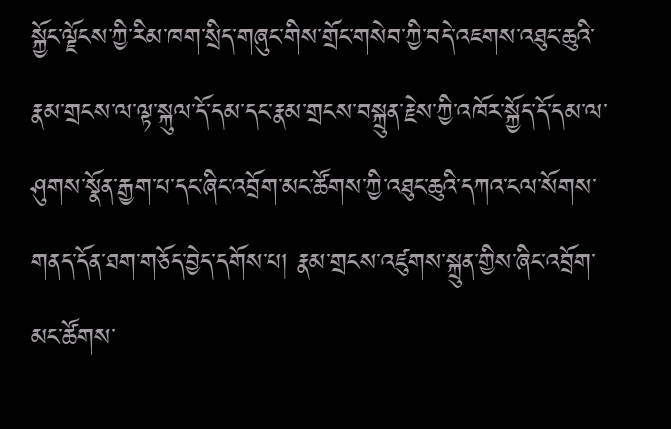སྐྱོང་ལྗོངས་ཀྱི་རིམ་ཁག་སྲིད་གཞུང་གིས་གྲོང་གསེབ་ཀྱི་བདེ་འཇགས་འཐུང་ཆུའི་རྣམ་གྲངས་ལ་ལྟ་སྐུལ་དོ་དམ་དང་རྣམ་གྲངས་བསྐྲུན་རྗེས་ཀྱི་འཁོར་སྐྱོད་དོ་དམ་ལ་ཤུགས་སྣོན་རྒྱག་པ་དང་ཞིང་འབྲོག་མང་ཚོགས་ཀྱི་འཐུང་ཆུའི་དཀའ་ངལ་སོགས་གནད་དོན་ཐག་གཅོད་བྱེད་དགོས་པ། རྣམ་གྲངས་འཛུགས་སྐྲུན་གྱིས་ཞིང་འབྲོག་མང་ཚོགས་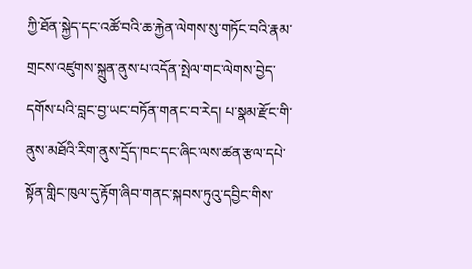ཀྱི་ཐོན་སྐྱེད་དང་འཚོ་བའི་ཆ་རྐྱེན་ལེགས་སུ་གཏོང་བའི་རྣམ་གྲངས་འཛུགས་སྐྲུན་ནུས་པ་འདོན་སྤེལ་གང་ལེགས་བྱེད་དགོས་པའི་བླང་བྱ་ཡང་བཏོན་གནང་བ་རེད། པ་སྣམ་རྫོང་གི་ནུས་མཐོའི་རིག་ནུས་དྲོད་ཁང་དང་ཞིང་ལས་ཚན་རྩལ་དཔེ་སྟོན་གླིང་ཁུལ་དུ་རྟོག་ཞིབ་གནང་སྐབས་ཏུའུ་དབྱིང་གིས་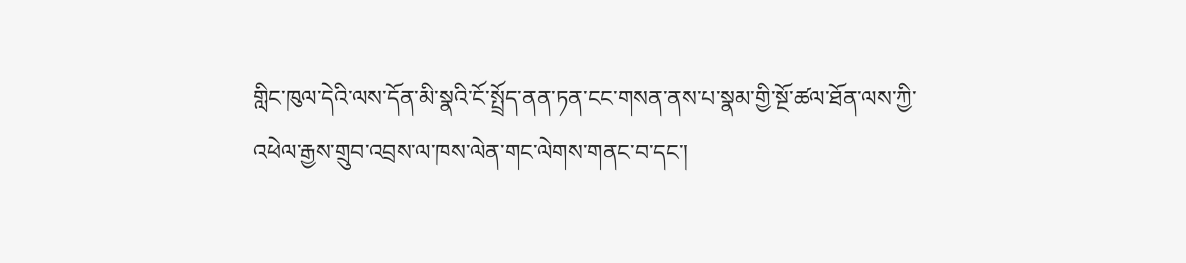གླིང་ཁུལ་དེའི་ལས་དོན་མི་སྣའི་ངོ་སྤྲོད་ནན་ཏན་ངང་གསན་ནས་པ་སྣམ་གྱི་སྔོ་ཚལ་ཐོན་ལས་ཀྱི་འཕེལ་རྒྱས་གྲུབ་འབྲས་ལ་ཁས་ལེན་གང་ལེགས་གནང་བ་དང་།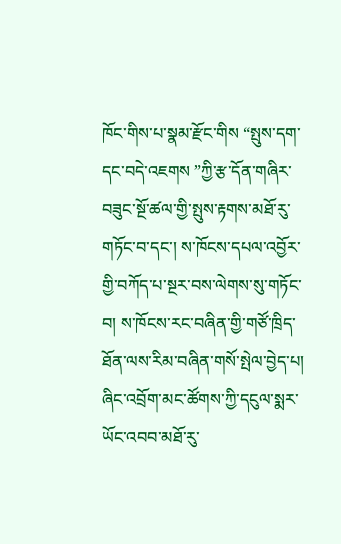ཁོང་གིས་པ་སྣམ་རྫོང་གིས “སྤུས་དག་དང་བདེ་འཇགས ”ཀྱི་རྩ་དོན་གཞིར་བཟུང་སྔོ་ཚལ་གྱི་སྤུས་རྟགས་མཐོ་རུ་གཏོང་བ་དང་། ས་ཁོངས་དཔལ་འབྱོར་གྱི་བཀོད་པ་སྔར་བས་ལེགས་སུ་གཏོང་བ། ས་ཁོངས་རང་བཞིན་གྱི་གཙོ་ཁྲིད་ཐོན་ལས་རིམ་བཞིན་གསོ་སྤེལ་བྱེད་པ། ཞིང་འབྲོག་མང་ཚོགས་ཀྱི་དངུལ་སྨར་ཡོང་འབབ་མཐོ་རུ་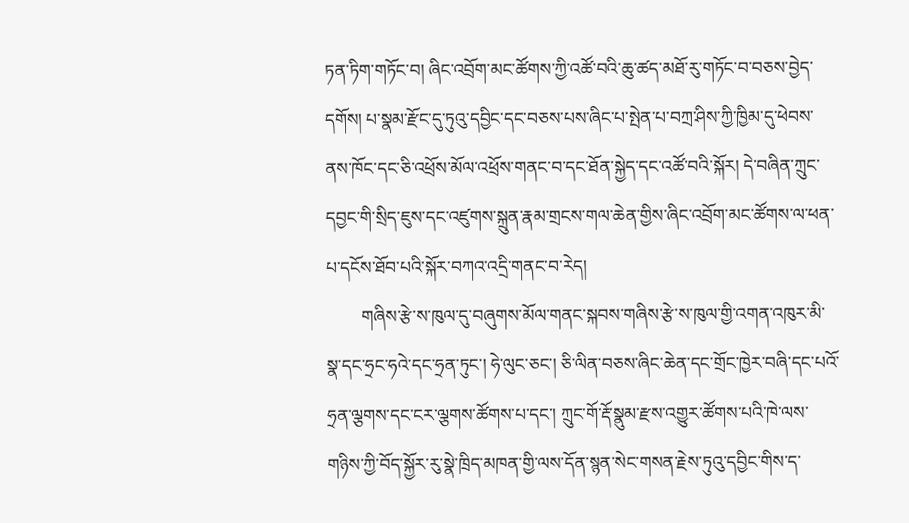ཏན་ཏིག་གཏོང་བ། ཞིང་འབྲོག་མང་ཚོགས་ཀྱི་འཚོ་བའི་ཆུ་ཚད་མཐོ་རུ་གཏོང་བ་བཅས་བྱེད་དགོས། པ་སྣམ་རྫོང་དུ་ཏུའུ་དབྱིང་དང་བཅས་པས་ཞིང་པ་སྤེན་པ་བཀྲ་ཤིས་ཀྱི་ཁྱིམ་དུ་ཕེབས་ནས་ཁོང་དང་ཅི་འཕྲོས་མོལ་འཕྲོས་གནང་བ་དང་ཐོན་སྐྱེད་དང་འཚོ་བའི་སྐོར། དེ་བཞིན་ཀྲུང་དབྱང་གི་སྲིད་ཇུས་དང་འཛུགས་སྐྲུན་རྣམ་གྲངས་གལ་ཆེན་གྱིས་ཞིང་འབྲོག་མང་ཚོགས་ལ་ཕན་པ་དངོས་ཐོབ་པའི་སྐོར་བཀའ་འདྲི་གནང་བ་རེད།
        གཞིས་རྩེ་ས་ཁུལ་དུ་བཞུགས་མོལ་གནང་སྐབས་གཞིས་རྩེ་ས་ཁུལ་གྱི་འགན་འཁུར་མི་སྣ་དང་ཧྲང་ཧའེ་དང་ཧྲན་ཏུང་། ཧེ་ལུང་ཅང་། ཅི་ལིན་བཅས་ཞིང་ཆེན་དང་གྲོང་ཁྱེར་བཞི་དང་པའོ་ཧྲན་ལྕགས་དང་ངར་ལྕགས་ཚོགས་པ་དང་། ཀྲུང་གོ་རྡོ་སྣུམ་རྫས་འགྱུར་ཚོགས་པའི་ཁེ་ལས་གཉིས་ཀྱི་བོད་སྐྱོར་རུ་སྣེ་ཁྲིད་མཁན་གྱི་ལས་དོན་སྙན་སེང་གསན་རྗེས་ཏུའུ་དབྱིང་གིས་ད་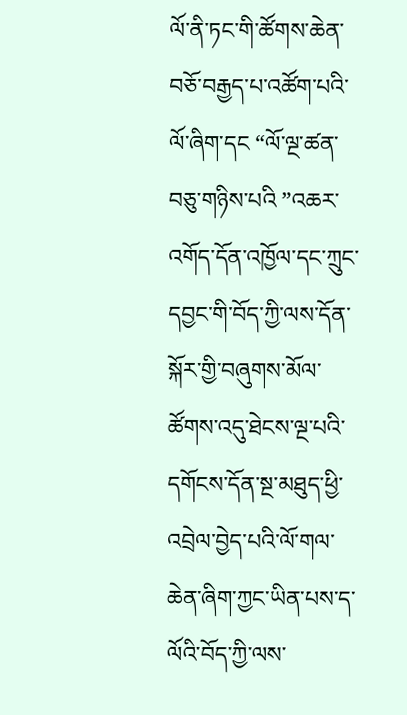ལོ་ནི་ཏང་གི་ཚོགས་ཆེན་བཅོ་བརྒྱད་པ་འཚོག་པའི་ལོ་ཞིག་དང “ལོ་ལྔ་ཚན་བཅུ་གཉིས་པའི ”འཆར་འགོད་དོན་འཁྱོལ་དང་ཀྲུང་དབྱང་གི་བོད་ཀྱི་ལས་དོན་སྐོར་གྱི་བཞུགས་མོལ་ཚོགས་འདུ་ཐེངས་ལྔ་པའི་དགོངས་དོན་སྔ་མཐུད་ཕྱི་འབྲེལ་བྱེད་པའི་ལོ་གལ་ཆེན་ཞིག་ཀྱང་ཡིན་པས་ད་ལོའི་བོད་ཀྱི་ལས་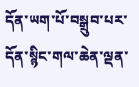དོན་ཡག་པོ་བསྒྲུབ་པར་དོན་སྙིང་གལ་ཆེན་ལྡན་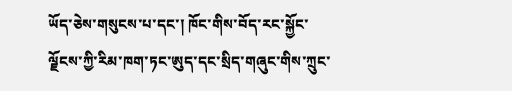ཡོད་ཅེས་གསུངས་པ་དང་། ཁོང་གིས་བོད་རང་སྐྱོང་ལྗོངས་ཀྱི་རིམ་ཁག་ཏང་ཨུད་དང་སྲིད་གཞུང་གིས་ཀྲུང་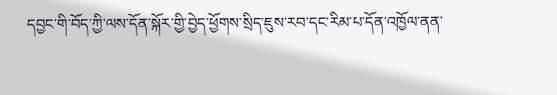དབྱང་གི་བོད་ཀྱི་ལས་དོན་སྐོར་གྱི་བྱེད་ཕྱོགས་སྲིད་ཇུས་རབ་དང་རིམ་པ་དོན་འཁྱོལ་ནན་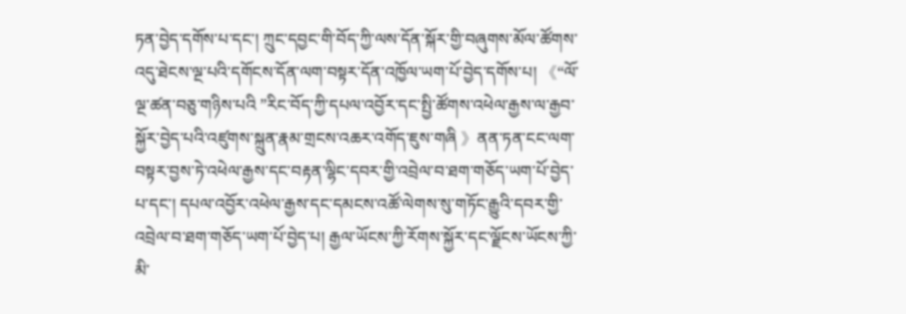ཏན་བྱེད་དགོས་པ་དང་། ཀྲུང་དབྱང་གི་བོད་ཀྱི་ལས་དོན་སྐོར་གྱི་བཞུགས་མོལ་ཚོགས་འདུ་ཐེངས་ལྔ་པའི་དགོངས་དོན་ལག་བསྟར་དོན་འཁྱོལ་ཡག་པོ་བྱེད་དགོས་པ། 《“ལོ་ལྔ་ཚན་བཅུ་གཉིས་པའི ”རིང་བོད་ཀྱི་དཔལ་འབྱོར་དང་སྤྱི་ཚོགས་འཕེལ་རྒྱས་ལ་རྒྱབ་སྐྱོར་བྱེད་པའི་འཛུགས་སྐྲུན་རྣམ་གྲངས་འཆར་འགོད་ཇུས་གཞི 》ནན་ཏན་ངང་ལག་བསྟར་བྱས་ཏེ་འཕེལ་རྒྱས་དང་བརྟན་ལྷིང་དབར་གྱི་འབྲེལ་བ་ཐག་གཅོད་ཡག་པོ་བྱེད་པ་དང་། དཔལ་འབྱོར་འཕེལ་རྒྱས་དང་དམངས་འཚོ་ལེགས་སུ་གཏོང་རྒྱུའི་དབར་གྱི་འབྲེལ་བ་ཐག་གཅོད་ཡག་པོ་བྱེད་པ། རྒྱལ་ཡོངས་ཀྱི་རོགས་སྐྱོར་དང་ལྗོངས་ཡོངས་ཀྱི་མི་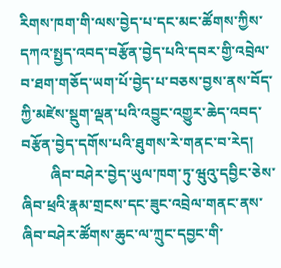རིགས་ཁག་གི་ལས་བྱེད་པ་དང་མང་ཚོགས་ཀྱིས་དཀའ་སྤྱད་འབད་བརྩོན་བྱེད་པའི་དབར་གྱི་འབྲེལ་བ་ཐག་གཅོད་ཡག་པོ་བྱེད་པ་བཅས་བྱས་ནས་བོད་ཀྱི་མཛེས་སྡུག་ལྡན་པའི་འབྱུང་འགྱུར་ཆེད་འབད་བརྩོན་བྱེད་དགོས་པའི་ཐུགས་རེ་གནང་བ་རེད།
        ཞིབ་བཤེར་བྱེད་ཡུལ་ཁག་ཏུ་ཝུའུ་དབྱིང་ཅེས་ཞིབ་ཕྲའི་རྣམ་གྲངས་དང་ཟུང་འབྲེལ་གནང་ནས་ཞིབ་བཤེར་ཚོགས་ཆུང་ལ་ཀྲུང་དབྱང་གི་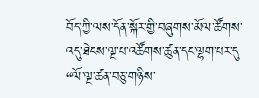བོད་ཀྱི་ལས་དོན་སྐོར་གྱི་བཞུགས་མོལ་ཚོགས་འདུ་ཐེངས་ལྔ་པ་འཚོགས་ཚུན་དང་ལྷག་པར་དུ “ལོ་ལྔ་ཚན་བཅུ་གཉིས་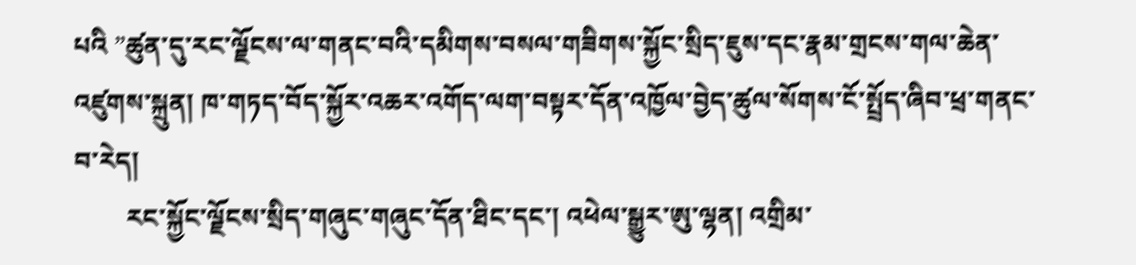པའི ”ཚུན་དུ་རང་ལྗོངས་ལ་གནང་བའི་དམིགས་བསལ་གཟིགས་སྐྱོང་སྲིད་ཇུས་དང་རྣམ་གྲངས་གལ་ཆེན་འཛུགས་སྐྲུན། ཁ་གཏད་བོད་སྐྱོར་འཆར་འགོད་ལག་བསྟར་དོན་འཁྱོལ་བྱེད་ཚུལ་སོགས་ངོ་སྤྲོད་ཞིབ་ཕྲ་གནང་བ་རེད།
        རང་སྐྱོང་ལྗོངས་སྲིད་གཞུང་གཞུང་དོན་ཐིང་དང་། འཕེལ་སྒྱུར་ཨུ་ལྷན། འགྲིམ་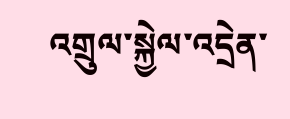འགྲུལ་སྐྱེལ་འདྲེན་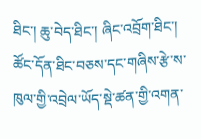ཐིང་། ཆུ་བེད་ཐིང་། ཞིང་འབྲོག་ཐིང་། ཚོང་དོན་ཐིང་བཅས་དང་གཞིས་རྩེ་ས་ཁུལ་གྱི་འབྲེལ་ཡོད་སྡེ་ཚན་གྱི་འགན་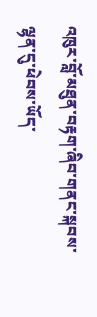འཁུར་བློ་མཐུན་བརྟག་ཞིབ་གནང་སྐབས་ལྷན་དུ་ཕེབས་ཡོད་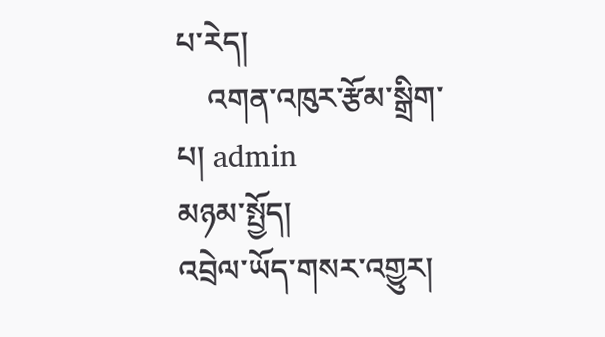པ་རེད།
    འགན་འཁུར་རྩོམ་སྒྲིག་པ། admin
མཉམ་སྤྱོད།
འབྲེལ་ཡོད་གསར་འགྱུར།